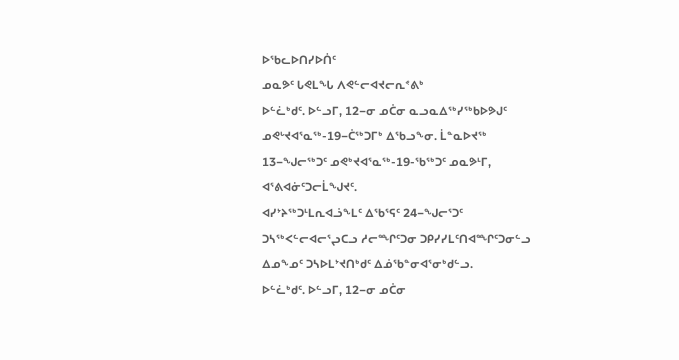ᐅᖃᓚᐅᑎᓯᐅᑏᑦ
ᓄᓇᕗᑦ ᒐᕙᒪᖓ ᐱᕙᓪᓕᐊᔪᓕᕆᕝᕕᒃ
ᐅᓪᓛᒃᑯᑦ. ᐅᓪᓗᒥ, 12−ᓂ ᓄᑖᓂ ᓇᓗᓇᐃᖅᓯᖅᑲᐅᕗᒍᑦ ᓄᕙᒡᔪᐊᕐᓇᖅ-19−ᑖᖅᑐᒥᒃ ᐃᖃᓗᖕᓂ. ᒫᓐᓇᐅᔪᖅ 13−ᖑᓕᖅᑐᑦ ᓄᕙᒃᔪᐊᕐᓇᖅ-19-ᖃᖅᑐᑦ ᓄᓇᕗᒻᒥ, ᐊᕐᕕᐊᓃᑦᑐᓕᒫᖑᔪᑦ.
ᐊᓯᔾᔨᖅᑐᒻᒪᕆᐊᓘᖕᒪᑦ ᐃᖃᕐᕋᑦ 24−ᖑᓕᕐᑐᑦ ᑐᓴᖅᐸᓪᓕᐊᓕᕐᖢᑕᓗ ᓱᓕᙱᑦᑐᓂ ᑐᑭᓯᓯᒪᑦᑎᐊᙱᑦᑐᓂᓪᓗ ᐃᓄᖕᓄᑦ ᑐᓴᐅᒪᔾᔪᑎᒃᑯᑦ ᐃᓅᖃᓐᓂᐊᕐᓂᒃᑯᓪᓗ.
ᐅᓪᓛᒃᑯᑦ. ᐅᓪᓗᒥ, 12−ᓂ ᓄᑖᓂ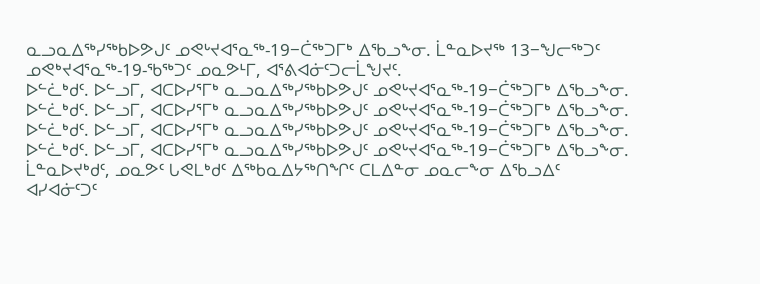ᓇᓗᓇᐃᖅᓯᖅᑲᐅᕗᒍᑦ ᓄᕙᒡᔪᐊᕐᓇᖅ-19−ᑖᖅᑐᒥᒃ ᐃᖃᓗᖕᓂ. ᒫᓐᓇᐅᔪᖅ 13−ᖑᓕᖅᑐᑦ ᓄᕙᒃᔪᐊᕐᓇᖅ-19-ᖃᖅᑐᑦ ᓄᓇᕗᒻᒥ, ᐊᕐᕕᐊᓃᑦᑐᓕᒫᖑᔪᑦ.
ᐅᓪᓛᒃᑯᑦ. ᐅᓪᓗᒥ, ᐊᑕᐅᓯᕐᒥᒃ ᓇᓗᓇᐃᖅᓯᖅᑲᐅᕗᒍᑦ ᓄᕙᒡᔪᐊᕐᓇᖅ-19−ᑖᖅᑐᒥᒃ ᐃᖃᓗᖕᓂ.
ᐅᓪᓛᒃᑯᑦ. ᐅᓪᓗᒥ, ᐊᑕᐅᓯᕐᒥᒃ ᓇᓗᓇᐃᖅᓯᖅᑲᐅᕗᒍᑦ ᓄᕙᒡᔪᐊᕐᓇᖅ-19−ᑖᖅᑐᒥᒃ ᐃᖃᓗᖕᓂ.
ᐅᓪᓛᒃᑯᑦ. ᐅᓪᓗᒥ, ᐊᑕᐅᓯᕐᒥᒃ ᓇᓗᓇᐃᖅᓯᖅᑲᐅᕗᒍᑦ ᓄᕙᒡᔪᐊᕐᓇᖅ-19−ᑖᖅᑐᒥᒃ ᐃᖃᓗᖕᓂ.
ᐅᓪᓛᒃᑯᑦ. ᐅᓪᓗᒥ, ᐊᑕᐅᓯᕐᒥᒃ ᓇᓗᓇᐃᖅᓯᖅᑲᐅᕗᒍᑦ ᓄᕙᒡᔪᐊᕐᓇᖅ-19−ᑖᖅᑐᒥᒃ ᐃᖃᓗᖕᓂ.
ᒫᓐᓇᐅᔪᒃᑯᑦ, ᓄᓇᕗᑦ ᒐᕙᒪᒃᑯᑦ ᐃᖅᑲᓇᐃᔭᖅᑎᖏᑦ ᑕᒪᐃᓐᓂ ᓄᓇᓕᖕᓂ ᐃᖃᓗᐃᑦ ᐊᓯᐊᓃᑦᑐᑦ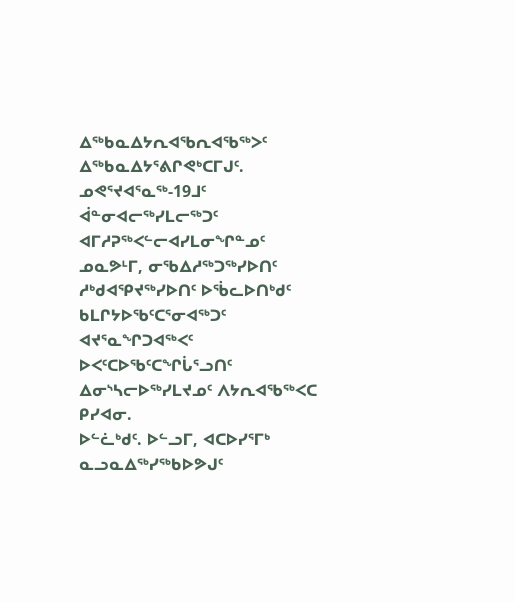ᐃᖅᑲᓇᐃᔭᕆᐊᖃᕆᐊᖃᖅᐳᑦ ᐃᖅᑲᓇᐃᔭᕐᕕᒋᕙᒃᑕᒥᒍᑦ.
ᓄᕙᕐᔪᐊᕐᓇᖅ-19ᒧᑦ ᐋᓐᓂᐊᓕᖅᓯᒪᓕᖅᑐᑦ ᐊᒥᓱᕈᖅᐸᓪᓕᐊᓯᒪᓂᖏᓐᓄᑦ ᓄᓇᕗᒻᒥ, ᓂᖃᐃᓱᖅᑐᖅᓯᐅᑎᑦ ᓱᒃᑯᐊᕿᔪᖅᓯᐅᑎᑦ ᐅᖄᓚᐅᑎᒃᑯᑦ ᑲᒪᒋᔭᐅᖃᑦᑕᕐᓂᐊᖅᑐᑦ ᐊᔪᕐᓇᖏᑐᐊᖅᐸᑦ ᐅᐸᑦᑕᐅᖃᑦᑕᖏᒑᕐᓗᑎᑦ ᐃᓂᔅᓴᓕᐅᖅᓯᒪᔪᓄᑦ ᐱᔭᕆᐊᖃᖅᐸᑕ ᑭᓯᐊᓂ.
ᐅᓪᓛᒃᑯᑦ. ᐅᓪᓗᒥ, ᐊᑕᐅᓯᕐᒥᒃ ᓇᓗᓇᐃᖅᓯᖅᑲᐅᕗᒍᑦ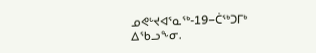ᓄᕙᒡᔪᐊᕐᓇᖅ-19−ᑖᖅᑐᒥᒃ ᐃᖃᓗᖕᓂ.